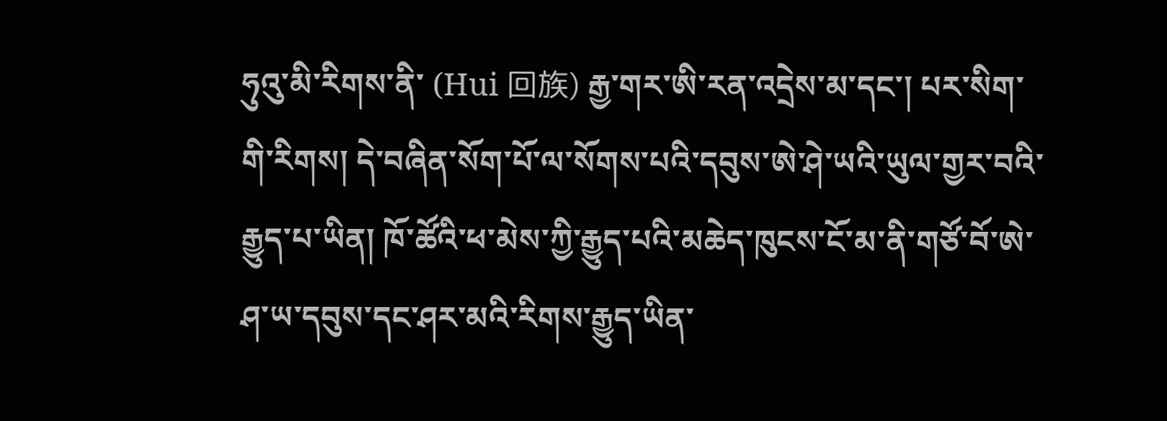ཧུའུ་མི་རིགས་ནི་ (Hui 回族) རྒྱ་གར་ཨི་རན་འདྲེས་མ་དང་། པར་སིག་གི་རིགས། དེ་བཞིན་སོག་པོ་ལ་སོགས་པའི་དབུས་ཨེ་ཤེ་ཡའི་ཡུལ་གྱར་བའི་རྒྱུད་པ་ཡིན། ཁོ་ཚོའི་ཕ་མེས་ཀྱི་རྒྱུད་པའི་མཆེད་ཁུངས་ངོ་མ་ནི་གཙོ་བོ་ཨེ་ཤ་ཡ་དབུས་དང་ཤར་མའི་རིགས་རྒྱུད་ཡིན་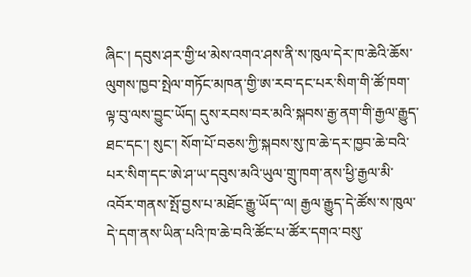ཞིང་། དབུས་ཤར་གྱི་ཕ་མེས་འགའ་ཤས་ནི་ས་ཁུལ་དེར་ཁ་ཆེའི་ཆོས་ལུགས་ཁྱབ་སྤེལ་གཏོང་མཁན་གྱི་ཨ་རབ་དང་པར་སིག་གི་ཚོ་ཁག་ལྟ་བུ་ལས་བྱུང་ཡོད། དུས་རབས་བར་མའི་སྐབས་རྒྱ་ནག་གི་རྒྱལ་རྒྱུད་ཐང་དང་། སུང་། སོག་པོ་བཅས་ཀྱི་སྐབས་སུ་ཁ་ཆེ་དར་ཁྱབ་ཆེ་བའི་པར་སིག་དང་ཨེ་ཤ་ཡ་དབུས་མའི་ཡུལ་གྲུ་ཁག་ནས་ཕྱི་རྒྱལ་མི་འབོར་གནས་སྤོ་བྱས་པ་མཐོང་རྒྱུ་ཡོད་་ལ། རྒྱལ་རྒྱུད་དེ་ཚོས་ས་ཁུལ་དེ་དག་ནས་ཡིན་པའི་ཁ་ཆེ་བའི་ཚོང་པ་ཚོར་དགའ་བསུ་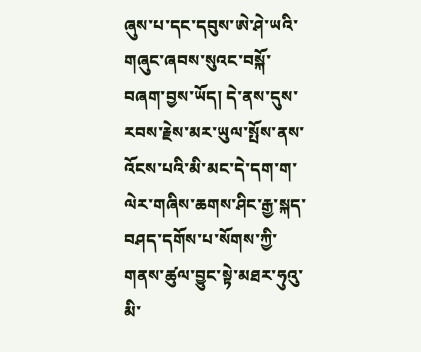ཞུས་པ་དང་དབུས་ཨེ་ཤེ་ཡའི་གཞུང་ཞབས་སུའང་བསྐོ་བཞག་བྱས་ཡོད། དེ་ནས་དུས་རབས་རྗེས་མར་ཡུལ་སྤོས་ནས་འོངས་པའི་མི་མང་དེ་དག་ག་ལེར་གཞིས་ཆགས་ཤིང་རྒྱ་སྐད་བཤད་དགོས་པ་སོགས་ཀྱི་གནས་ཚུལ་བྱུང་སྟེ་མཐར་ཧུའུ་མི་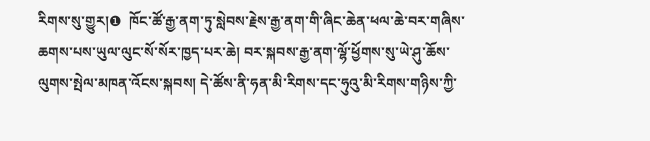རིགས་སུ་གྱུར།❶  ཁོང་ཚོ་རྒྱ་ནག་ཏུ་སླེབས་རྗེས་རྒྱ་ནག་གི་ཞིང་ཆེན་ཕལ་ཆེ་བར་གཞིས་ཆགས་པས་ཡུལ་ལུང་སོ་སོར་ཁྱད་པར་ཆེ། བར་སྐབས་རྒྱ་ནག་ལྷོ་ཕྱོགས་སུ་ཡེ་ཤུ་ཆོས་ལུགས་སྤེལ་མཁན་འོངས་སྐབས། དེ་ཚོས་ནི་ཧན་མི་རིགས་དང་ཧུའུ་མི་རིགས་གཉིས་ཀྱི་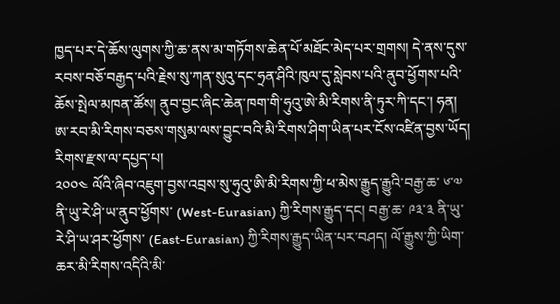ཁྱད་པར་དེ་ཆོས་ལུགས་ཀྱི་ཆ་ནས་མ་གཏོགས་ཆེན་པོ་མཐོང་མེད་པར་གྲགས། དེ་ནས་དུས་རབས་བཅོ་བརྒྱད་པའི་རྗེས་སུ་ཀན་སུའུ་དང་ཧྲན་ཤིའི་ཁུལ་དུ་སླེབས་པའི་ནུབ་ཕྱོགས་པའི་ཆོས་སྤེལ་མཁན་ཚོས། ནུབ་བྱང་ཞིང་ཆེན་ཁག་གི་ཧུའུ་ཨེ་མི་རིགས་ནི་ཏུར་ཀི་དང་། ཧན། ཨ་རབ་མི་རིགས་བཅས་གསུམ་ལས་བྱུང་བའི་མི་རིགས་ཤིག་ཡིན་པར་ངོས་འཛིན་བྱས་ཡོད།
རིགས་རྫས་ལ་དཔྱད་པ།
༢༠༠༤ ལོའི་ཞིབ་འཇུག་བྱས་འབྲས་སུ་ཧུའུ་ཨི་མི་རིགས་ཀྱི་ཕ་མེས་རྒྱུད་རྒྱུའི་བརྒྱ་ཆ་ ༦་༧ ནི་ཡུ་རེ་ཤི་ཡ་ནུབ་ཕྱོགས་ (West-Eurasian) ཀྱི་རིགས་རྒྱུད་དང། བརྒྱ་ཆ་ ༩༣་༣ ནི་ཡུ་རེ་ཤི་ཡ་ཤར་ཕྱོགས་ (East-Eurasian) ཀྱི་རིགས་རྒྱུད་ཡིན་པར་བཤད། ལོ་རྒྱུས་ཀྱི་ཡིག་ཆར་མི་རིགས་འདིའི་མི་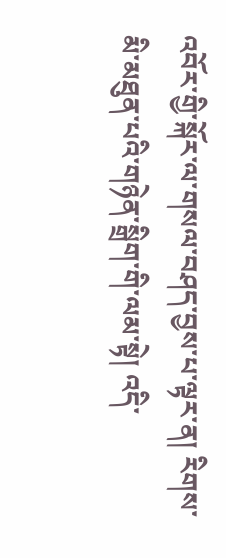འབོར་གྱི་སྐོར་ལ་གསལ་བཤད་བྱས་པ་ལྟར་ན། རིགས་མི་མཐུན་པའི་གཉེན་སྒྲིག་གི་ལམ་སྟེ། འདི་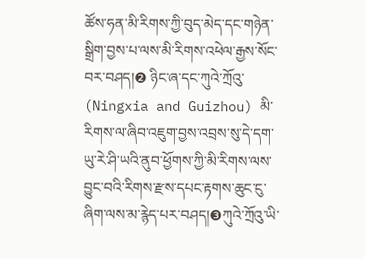ཚོས་ཧན་མི་རིགས་ཀྱི་བུད་མེད་དང་གཉེན་སྒྲིག་བྱས་པ་ལས་མི་རིགས་འཕེལ་རྒྱས་སོང་བར་བཤད།❷ ཉིང་ཞ་དང་ཀུའེ་ཀྲོའུ་ (Ningxia and Guizhou) མི་རིགས་ལ་ཞིབ་འཇུག་བྱས་འབྲས་སུ་དེ་དག་ཡུ་རེ་ཤི་ཡའི་ནུབ་ཕྱོགས་ཀྱི་མི་རིགས་ལས་བྱུང་བའི་རིགས་རྫས་དཔང་རྟགས་ཆུང་ངུ་ཞིག་ལས་མ་རྙེད་པར་བཤད།❸ཀུའེ་ཀྲོའུ་ཡི་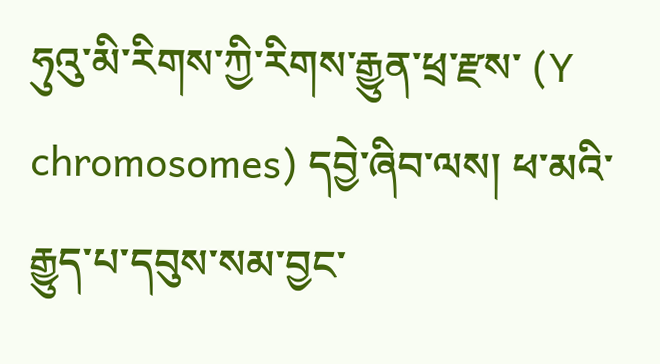ཧུའུ་མི་རིགས་ཀྱི་རིགས་རྒྱུན་ཕྲ་རྫས་ (Y chromosomes) དབྱེ་ཞིབ་ལས། ཕ་མའི་རྒྱུད་པ་དབུས་སམ་བྱང་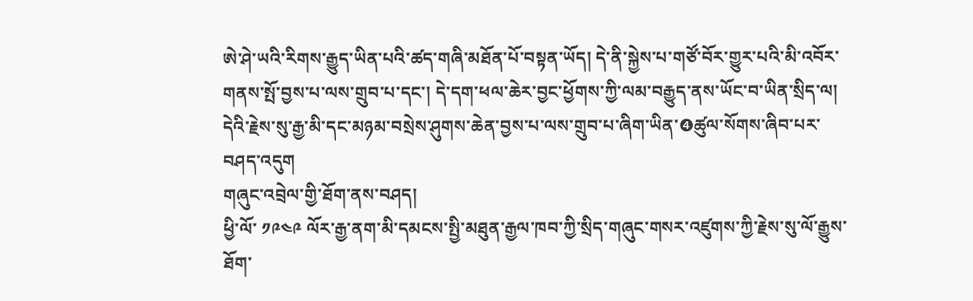ཨེ་ཤེ་ཡའི་རིགས་རྒྱུད་ཡིན་པའི་ཚད་གཞི་མཐོན་པོ་བསྟན་ཡོད། དེ་ནི་སྐྱེས་པ་གཙོ་བོར་གྱུར་པའི་མི་འབོར་གནས་སྤོ་བྱས་པ་ལས་གྲུབ་པ་དང་། དེ་དག་ཕལ་ཆེར་བྱང་ཕྱོགས་ཀྱི་ལམ་བརྒྱུད་ནས་ཡོང་བ་ཡིན་སྲིད་ལ། དེའི་རྗེས་སུ་རྒྱ་མི་དང་མཉམ་བསྲེས་ཤུགས་ཆེན་བྱས་པ་ལས་གྲུབ་པ་ཞིག་ཡིན་❹ཚུལ་སོགས་ཞིབ་པར་བཤད་འདུག
གཞུང་འབྲེལ་གྱི་ཐོག་ནས་བཤད།
ཕྱི་ལོ་ ༡༩༤༩ ལོར་རྒྱ་ནག་མི་དམངས་སྤྱི་མཐུན་རྒྱལ་ཁབ་ཀྱི་སྲིད་གཞུང་གསར་འཛུགས་ཀྱི་རྗེས་སུ་ལོ་རྒྱུས་ཐོག་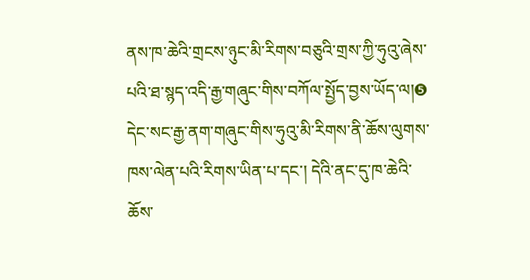ནས་ཁ་ཆེའི་གྲངས་ཉུང་མི་རིགས་བཅུའི་གྲས་ཀྱི་ཧུའུ་ཞེས་པའི་ཐ་སྙད་འདི་རྒྱ་གཞུང་གིས་བཀོལ་སྤྱོད་བྱས་ཡོད་ལ།❺ དེང་སང་རྒྱ་ནག་གཞུང་གིས་ཧུའུ་མི་རིགས་ནི་ཆོས་ལུགས་ཁས་ལེན་པའི་རིགས་ཡིན་པ་དང་། དེའི་ནང་དུ་ཁ་ཆེའི་ཆོས་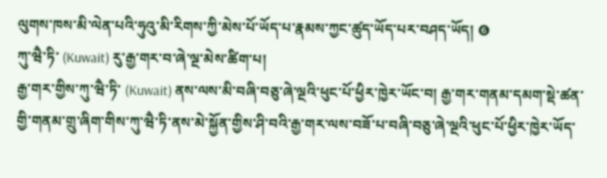ལུགས་ཁས་མི་ལེན་པའི་ཧུའུ་མི་རིགས་ཀྱི་མེས་པོ་ཡོད་པ་རྣམས་ཀྱང་ཚུད་ཡོད་པར་བཤད་ཡོད། ❻
ཀུ་ཝཻ་ཏི་ (Kuwait) རུ་རྒྱ་གར་བ་ཞེ་ལྔ་མེས་ཚིག་པ།
རྒྱ་གར་གྱིས་ཀུ་ཝཻ་ཏི་ (Kuwait) ནས་ལས་མི་བཞི་བཅུ་ཞེ་ལྔའི་ཕུང་པོ་ཕྱིར་ཁྱེར་ཡོང་བ། རྒྱ་གར་གནམ་དམག་སྡེ་ཚན་གྱི་གནམ་གྲུ་ཞིག་གིས་ཀུ་ཝཻ་ཏི་ནས་མེ་སྐྱོན་གྱིས་ཤི་བའི་རྒྱ་གར་ལས་བཟོ་པ་བཞི་བཅུ་ཞེ་ལྔའི་ཕུང་པོ་ཕྱིར་ཁྱེར་ཡོད་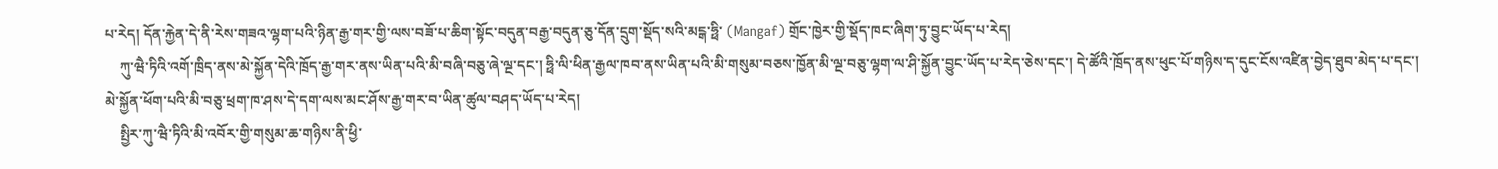པ་རེད། དོན་རྐྱེན་དེ་ནི་རེས་གཟའ་ལྷག་པའི་ཉིན་རྒྱ་གར་གྱི་ལས་བཟོ་པ་ཆིག་སྟོང་བདུན་བརྒྱ་བདུན་ཅུ་དོན་དྲུག་སྡོད་སའི་མངྒ་ཧྥི་ (Mangaf) གྲོང་ཁྱེར་གྱི་སྡོད་ཁང་ཞིག་ཏུ་བྱུང་ཡོད་པ་རེད།
    ཀུ་ཝཻ་ཏིའི་འགོ་ཁྲིད་ནས་མེ་སྐྱོན་དེའི་ཁྲོད་རྒྱ་གར་ནས་ཡིན་པའི་མི་བཞི་བཅུ་ཞེ་ལྔ་དང་། ཧྥི་ལི་ཕིན་རྒྱལ་ཁབ་ནས་ཡིན་པའི་མི་གསུམ་བཅས་ཁྱོན་མི་ལྔ་བཅུ་ལྷག་ལ་ཤི་སྐྱོན་བྱུང་ཡོད་པ་རེད་ཅེས་དང་། དེ་ཚོའི་ཁྲོད་ནས་ཕུང་པོ་གཉིས་ད་དུང་ངོས་འཛིན་བྱེད་ཐུབ་མེད་པ་དང་། མེ་སྐྱོན་ཕོག་པའི་མི་བཅུ་ཕྲག་ཁ་ཤས་དེ་དག་ལས་མང་ཤོས་རྒྱ་གར་བ་ཡིན་ཚུལ་བཤད་ཡོད་པ་རེད།
    སྤྱིར་ཀུ་ཝཻ་ཏིའི་མི་འབོར་གྱི་གསུམ་ཆ་གཉིས་ནི་ཕྱི་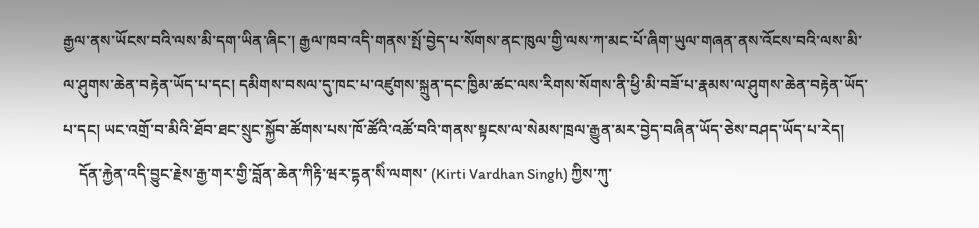རྒྱལ་ནས་ཡོངས་བའི་ལས་མི་དག་ཡིན་ཞིང་། རྒྱལ་ཁབ་འདི་གནས་སྤོ་བྱེད་པ་སོགས་ནང་ཁུལ་གྱི་ལས་ཀ་མང་པོ་ཞིག་ཡུལ་གཞན་ནས་འོངས་བའི་ལས་མི་ལ་ཤུགས་ཆེན་བརྟེན་ཡོད་པ་དང། དམིགས་བསལ་དུ་ཁང་པ་འཛུགས་སྐྲུན་དང་ཁྱིམ་ཚང་ལས་རིགས་སོགས་ནི་ཕྱི་མི་བཟོ་པ་རྣམས་ལ་ཤུགས་ཆེན་བརྟེན་ཡོད་པ་དང། ཡང་འགྲོ་བ་མིའི་ཐོབ་ཐང་སྲུང་སྐྱོབ་ཚོགས་པས་ཁོ་ཚོའི་འཚོ་བའི་གནས་སྟངས་ལ་སེམས་ཁྲལ་རྒྱུན་མར་བྱེད་བཞིན་ཡོད་ཅེས་བཤད་ཡོད་པ་རེད།
    དོན་རྐྱེན་འདི་བྱུང་རྗེས་རྒྱ་གར་གྱི་བློན་ཆེན་ཀིརྟི་ཝར་དྷན་སིཾ་ལགས་ (Kirti Vardhan Singh) ཀྱིས་ཀུ་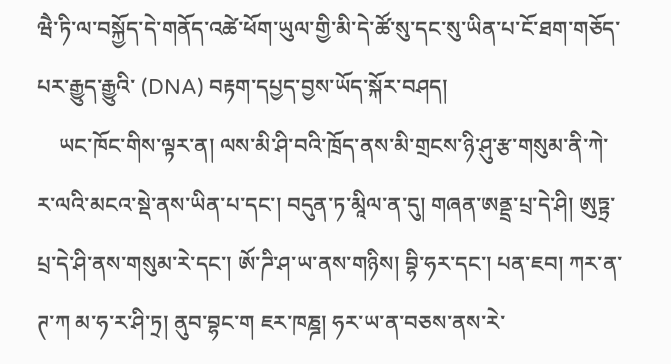ཝཻ་ཏི་ལ་བསྐྱོད་དེ་གནོད་འཚེ་ཕོག་ཡུལ་གྱི་མི་དེ་ཚོ་སུ་དང་སུ་ཡིན་པ་ངོ་ཐག་གཅོད་པར་རྒྱུད་རྒྱུའི་ (DNA) བརྟག་དཔྱད་བྱས་ཡོད་སྐོར་བཤད།
    ཡང་ཁོང་གིས་ལྟར་ན། ལས་མི་ཤི་བའི་ཁྲོད་ནས་མི་གྲངས་ཉི་ཤུ་རྩ་གསུམ་ནི་ཀེ་ར་ལའི་མངའ་སྡེ་ནས་ཡིན་པ་དང་། བདུན་ཏ་མཱིལ་ན་དུ། གཞན་ཨནྡྲ་པྲ་དེ་ཤི། ཨུཏྟྲ་པྲ་དེ་ཤི་ནས་གསུམ་རེ་དང་། ཨོ་ཌི་ཤ་ཡ་ནས་གཉིས། བྷི་ཧར་དང་། པན་ཇབ། ཀར་ན་ཊ་ཀ མ་ཧ་ར་ཤི་ཏྲ། ནུབ་བྷང་ག ཇར་ཁཎྜ། ཧར་ཡ་ན་བཅས་ནས་རེ་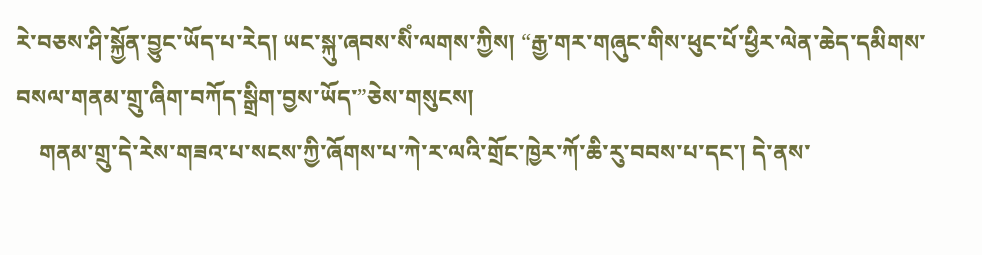རེ་བཅས་ཤི་སྐྱོན་བྱུང་ཡོད་པ་རེད། ཡང་སྐུ་ཞབས་སིཾ་ལགས་ཀྱིས། “རྒྱ་གར་གཞུང་གིས་ཕུང་པོ་ཕྱིར་ལེན་ཆེད་དམིགས་བསལ་གནམ་གྲུ་ཞིག་བཀོད་སྒྲིག་བྱས་ཡོད་”ཅེས་གསུངས།
    གནམ་གྲུ་དེ་རེས་གཟའ་པ་སངས་ཀྱི་ཞོགས་པ་ཀེ་ར་ལའི་གྲོང་ཁྱེར་ཀོ་ཆི་རུ་བབས་པ་དང་། དེ་ནས་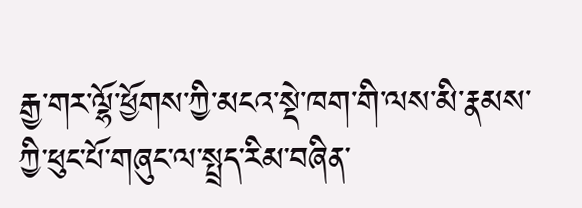རྒྱ་གར་ལྷོ་ཕྱོགས་ཀྱི་མངའ་སྡེ་ཁག་གི་ལས་མི་རྣམས་ཀྱི་ཕུང་པོ་གཞུང་ལ་སྤྲད་རིམ་བཞིན་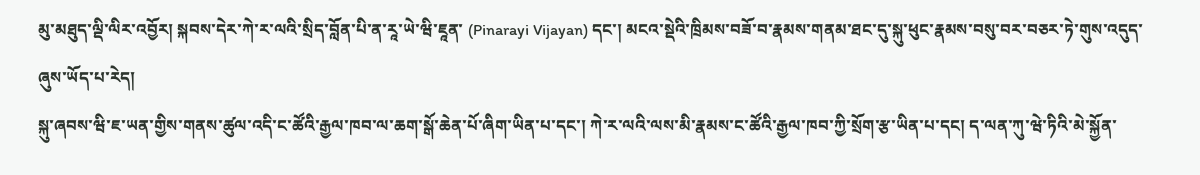མུ་མཐུད་ལྡི་ལིར་འབྱོར། སྐབས་དེར་ཀེ་ར་ལའི་སྲིད་བློན་པི་ན་རཱ་ཡེ་ཝི་ཇཱན་ (Pinarayi Vijayan) དང་། མངའ་སྡེའི་ཁྲིམས་བཟོ་བ་རྣམས་གནམ་ཐང་དུ་སྐུ་ཕུང་རྣམས་བསུ་བར་བཅར་ཏེ་གུས་འདུད་ཞུས་ཡོད་པ་རེད།
སྐུ་ཞབས་ཝི་ཇ་ཡན་གྱིས་གནས་ཚུལ་འདི་ང་ཚོའི་རྒྱལ་ཁབ་ལ་ཆག་སྒོ་ཆེན་པོ་ཞིག་ཡིན་པ་དང་། ཀེ་ར་ལའི་ལས་མི་རྣམས་ང་ཚོའི་རྒྱལ་ཁབ་ཀྱི་སྲོག་རྩ་ཡིན་པ་དང། ད་ལན་ཀུ་ཝེ་ཏིའི་མེ་སྐྱོན་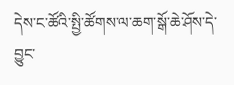དེས་ང་ཚོའི་སྤྱི་ཚོགས་ལ་ཆག་སྒོ་ཆེ་ཤོས་དེ་བྱུང་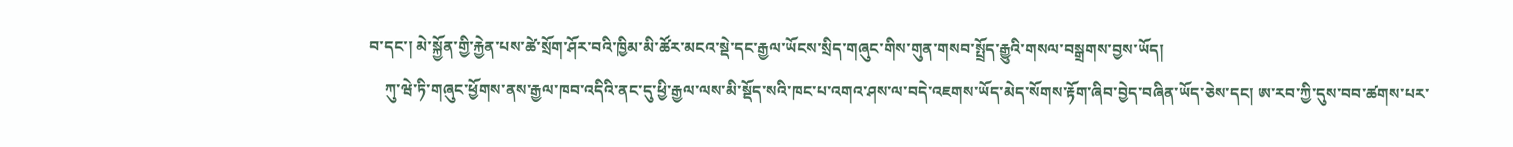བ་དང་། མེ་སྐྱོན་གྱི་རྐྱེན་པས་ཚེ་སྲོག་ཤོར་བའི་ཁྱིམ་མི་ཚོར་མངའ་སྡེ་དང་རྒྱལ་ཡོངས་སྲིད་གཞུང་གིས་གུན་གསབ་སྤྲོད་རྒྱུའི་གསལ་བསྒྲགས་བྱས་ཡོད།
    ཀུ་ཝེ་ཏི་གཞུང་ཕྱོགས་ནས་རྒྱལ་ཁབ་འདིའི་ནང་དུ་ཕྱི་རྒྱལ་ལས་མི་སྡོད་སའི་ཁང་པ་འགའ་ཤས་ལ་བདེ་འཇགས་ཡོད་མེད་སོགས་རྟོག་ཞིབ་བྱེད་བཞིན་ཡོད་ཅེས་དང། ཨ་རབ་ཀྱི་དུས་བབ་ཚགས་པར་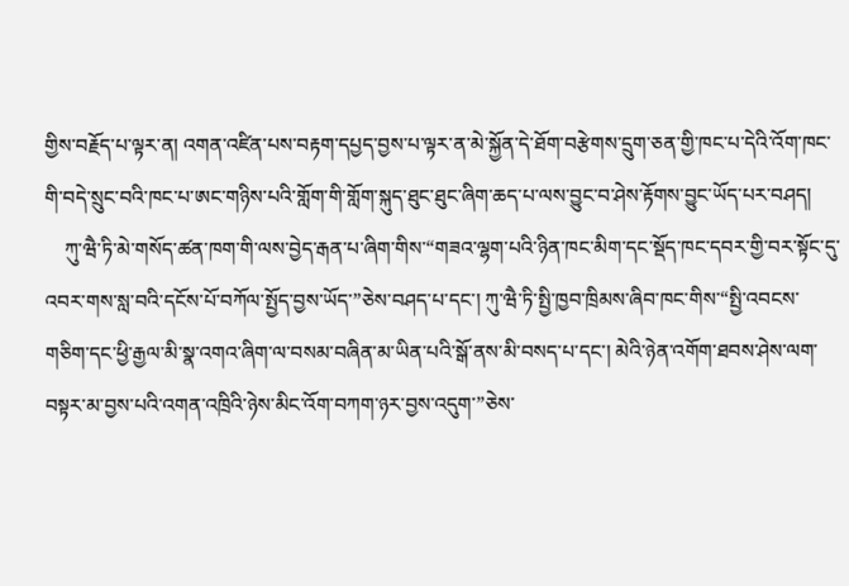གྱིས་བརྗོད་པ་ལྟར་ན། འགན་འཛིན་པས་བརྟག་དཔྱད་བྱས་པ་ལྟར་ན་མེ་སྐྱོན་དེ་ཐོག་བརྩེགས་དྲུག་ཅན་གྱི་ཁང་པ་དེའི་འོག་ཁང་གི་བདེ་སྲུང་བའི་ཁང་པ་ཨང་གཉིས་པའི་གློག་གི་གློག་སྐུད་ཐུང་ཐུང་ཞིག་ཆད་པ་ལས་བྱུང་བ་ཤེས་རྟོགས་བྱུང་ཡོད་པར་བཤད།
    ཀུ་ཝཻ་ཏི་མེ་གསོད་ཚན་ཁག་གི་ལས་བྱེད་རྒན་པ་ཞིག་གིས་“གཟའ་ལྷག་པའི་ཉིན་ཁང་མིག་དང་སྡོད་ཁང་དབར་གྱི་བར་སྟོང་དུ་འབར་གས་སླ་བའི་དངོས་པོ་བཀོལ་སྤྱོད་བྱས་ཡོད་”ཅེས་བཤད་པ་དང་། ཀུ་ཝཻ་ཏི་སྤྱི་ཁྱབ་ཁྲིམས་ཞིབ་ཁང་གིས་“སྤྱི་འབངས་གཅིག་དང་ཕྱི་རྒྱལ་མི་སྣ་འགའ་ཞིག་ལ་བསམ་བཞིན་མ་ཡིན་པའི་སྒོ་ནས་མི་བསད་པ་དང་། མེའི་ཉེན་འགོག་ཐབས་ཤེས་ལག་བསྟར་མ་བྱས་པའི་འགན་འཁྲིའི་ཉེས་མིང་འོག་བཀག་ཉར་བྱས་འདུག་”ཅེས་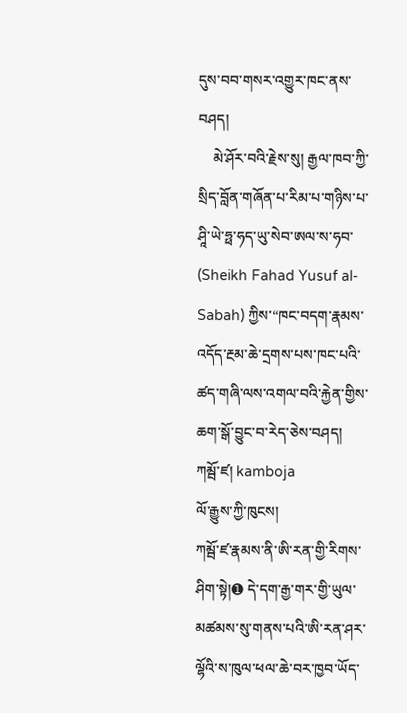དུས་བབ་གསར་འགྱུར་ཁང་ནས་བཤད།
    མེ་ཤོར་བའི་རྗེས་སུ། རྒྱལ་ཁབ་ཀྱི་སྲིད་བློན་གཞོན་པ་རིམ་པ་གཉིས་པ་ཤཱི་ཡེ་ཧྥ་ཧད་ཡུ་སེབ་ཨལ་ས་ཧབ་ (Sheikh Fahad Yusuf al-Sabah) ཀྱིས་“ཁང་བདག་རྣམས་འདོད་རྔམ་ཆེ་དྲགས་པས་ཁང་པའི་ཚད་གཞི་ལས་འགལ་བའི་རྐྱེན་གྱིས་ཆག་སྒོ་བྱུང་བ་རེད་ཅེས་བཤད།
ཀམྦོ་ཛ། kamboja
ལོ་རྒྱུས་ཀྱི་ཁུངས།
ཀམྦོ་ཛ་རྣམས་ནི་ཨི་རན་གྱི་རིགས་ཤིག་སྟེ།➊ དེ་དག་རྒྱ་གར་གྱི་ཡུལ་མཚམས་སུ་གནས་པའི་ཨི་རན་ཤར་ལྷོའི་ས་ཁུལ་ཕལ་ཆེ་བར་ཁྱབ་ཡོད་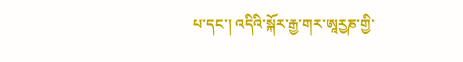པ་དང་། འདིའི་སྐོར་རྒྱ་གར་ཨཱརྱཎ་གྱི་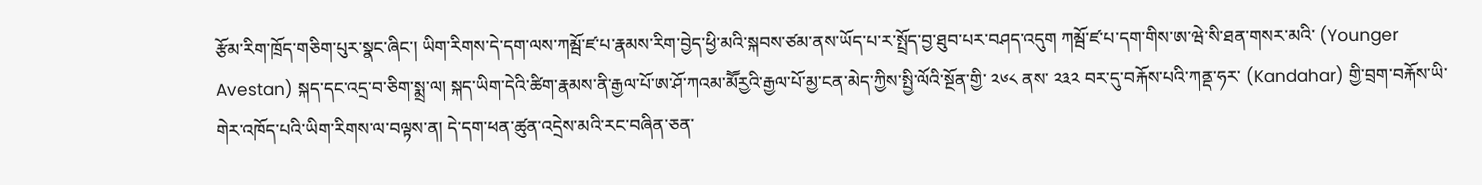རྩོམ་རིག་ཁྲོད་གཅིག་པུར་སྣང་ཞིང་། ཡིག་རིགས་དེ་དག་ལས་ཀམྦོ་ཛ་པ་རྣམས་རིག་བྱེད་ཕྱི་མའི་སྐབས་ཙམ་ནས་ཡོད་པ་ར་སྤྲོད་བྱ་ཐུབ་པར་བཤད་འདུག ཀམྦོ་ཛ་པ་དག་གིས་ཨ་ཝེ་སི་ཐན་གསར་མའི་ (Younger Avestan) སྐད་དང་འདྲ་བ་ཅིག་སྨྲ་ལ། སྐད་ཡིག་དེའི་ཚིག་རྣམས་ནི་རྒྱལ་པོ་ཨ་ཤོ་ཀའམ་མཽརྱའི་རྒྱལ་པོ་མྱ་ངན་མེད་ཀྱིས་སྤྱི་ལོའི་སྔོན་གྱི་ ༢༦༨ ནས་ ༢༣༢ བར་དུ་བརྐོས་པའི་ཀནྡ་ཧར་ (Kandahar) གྱི་བྲག་བརྐོས་ཡི་གེར་འཁོད་པའི་ཡིག་རིགས་ལ་བལྟས་ན། དེ་དག་ཕན་ཚུན་འདྲེས་མའི་རང་བཞིན་ཅན་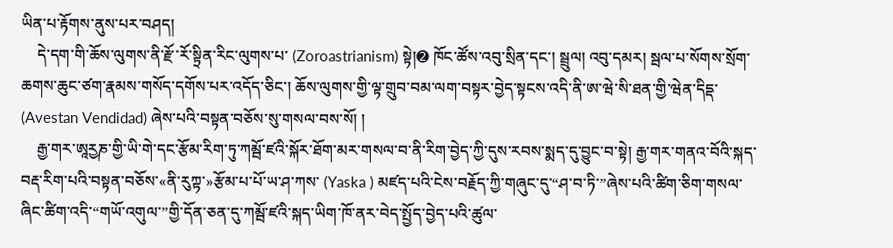ཡིན་པ་རྟོགས་ནུས་པར་བཤད།
    དེ་དག་གི་ཆོས་ལུགས་ནི་རྫོ་རོ་སྟྲིན་རིང་ལུགས་པ་ (Zoroastrianism) སྟེ།➋ ཁོང་ཚོས་འབུ་སྲིན་དང་། སྦྲུལ། འབུ་དམར། སྦལ་པ་སོགས་སྲོག་ཆགས་ཆུང་ཙག་རྣམས་གསོད་དགོས་པར་འདོད་ཅིང་། ཆོས་ལུགས་གྱི་ལྟ་གྲུབ་བམ་ལག་བསྟར་བྱེད་སྟངས་འདི་ནི་ཨ་ཝེ་སི་ཐན་གྱི་ཝེན་དིདྡ་ (Avestan Vendidad) ཞེས་པའི་བསྟན་བཅོས་སུ་གསལ་བས་སོ། །
    རྒྱ་གར་ཨཱརྱཎ་གྱི་ཡི་གེ་དང་རྩོམ་རིག་ཏུ་ཀམྦོ་ཛའི་སྐོར་ཐོག་མར་གསལ་བ་ནི་རིག་བྱེད་ཀྱི་དུས་རབས་སྨད་དུ་བྱུང་བ་སྟེ། རྒྱ་གར་གནའ་བོའི་སྐད་བརྡ་རིག་པའི་བསྟན་བཅོས་«ནི་རུཀྟ་»རྩོམ་པ་པོ་ཡ་ཤ་ཀས་ (Yaska ) མཛད་པའི་ངེས་བརྗོད་ཀྱི་གཞུང་དུ་“ཤ་བ་ཏི་”ཞེས་པའི་ཚིག་ཅིག་གསལ་ཞིང་ཚིག་འདི་“གཡོ་འགུལ་”གྱི་དོན་ཅན་དུ་ཀམྦོ་ཛའི་སྐད་ཡིག་ཁོ་ནར་བེད་སྤྱོད་བྱེད་པའི་ཚུལ་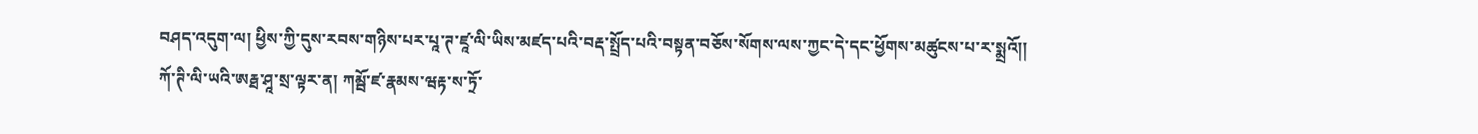བཤད་འདུག་ལ། ཕྱིས་ཀྱི་དུས་རབས་གཉིས་པར་པཱ་ཊ་ཛཱ་ལི་ཡིས་མཛད་པའི་བརྡ་སྤྲོད་པའི་བསྟན་བཅོས་སོགས་ལས་ཀྱང་དེ་དང་ཕྱོགས་མཚུངས་པ་ར་སྨྲའོ།། ཀོ་ཊི་ལི་ཡའི་ཨརྠ་ཤཱ་སྲ་ལྟར་ན། ཀམྦོ་ཛ་རྣམས་ཝརྟ་ས་ཏྲོ་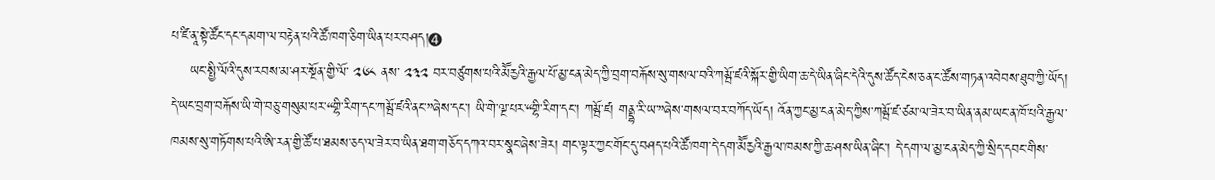པ་ཛི་ནཱ་སྟེ་ཚོང་དང་དམག་ལ་བརྟེན་པའི་ཚོ་ཁག་ཅིག་ཡིན་པར་བཤད།➍
    ཡང་སྤྱི་ལོའི་དུས་རབས་མ་ཤར་སྔོན་གྱི་ལོ་ ༢༦༨ ནས་ ༢༣༢ བར་བཙུགས་པའི་མཽརྱའི་རྒྱལ་པོ་མྱ་ངན་མེད་ཀྱི་བྲག་བརྐོས་སུ་གསལ་བའི་ཀམྦོ་ཛའི་སྐོར་གྱི་ཡིག་ཆ་དེ་ཡིན་ཞིང་དེའི་དུས་ཚོད་ངེས་ཅན་ང་ཚོས་གཏན་འབེབས་ཐུབ་ཀྱི་ཡོད། དེ་ཡང་བྲག་བརྐོས་ཡི་གེ་བཅུ་གསུམ་པར་“གྷི་རིག་དང་ཀམྦོ་ཛའི་ནང་”ཞེས་དང་། ཡི་གེ་ལྔ་པར་“གྷི་རིག་དང་། ཀམྦོ་ཛ། གནྡྷ་རི་ཡ་”ཞེས་གསལ་བར་བཀོད་ཡོད། འོན་ཀྱང་མྱ་ངན་མེད་ཀྱིས་ཀམྦོ་ཛ་ཙམ་ལ་ཟེར་བ་ཡིན་ནམ་ཡང་ན་ཁོ་པའི་རྒྱལ་ཁམས་སུ་གཏོགས་པའི་ཨི་རན་གྱི་ཚོ་པ་ཐམས་ཅད་ལ་ཟེར་བ་ཡིན་ཐག་གཅོད་དཀའ་བར་སྣང་ཞེས་ཟེར། གང་ལྟར་ཀྱང་གོང་དུ་བཤད་པའི་ཚོ་ཁག་དེ་དག་མཽརྱའི་རྒྱལ་ཁམས་ཀྱི་ཆ་ཤས་ཡིན་ཞིང་། དེ་དག་ལ་མྱ་ངན་མེད་ཀྱི་སྲིད་དབང་གིས་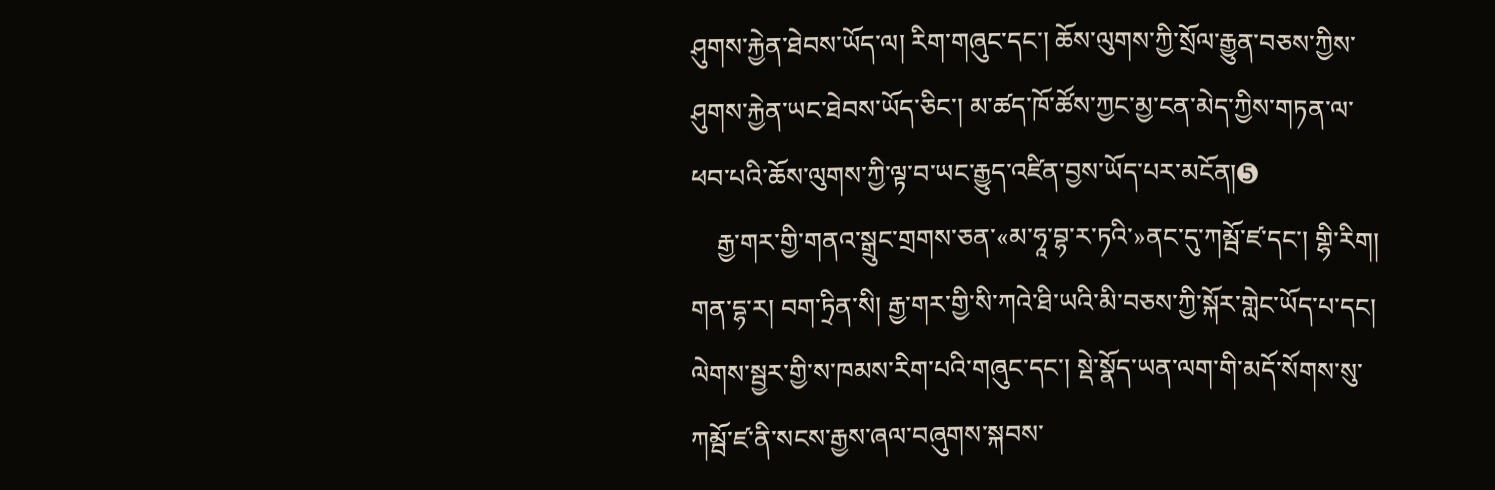ཤུགས་རྐྱེན་ཐེབས་ཡོད་ལ། རིག་གཞུང་དང་། ཆོས་ལུགས་ཀྱི་སྲོལ་རྒྱུན་བཅས་ཀྱིས་ཤུགས་རྐྱེན་ཡང་ཐེབས་ཡོད་ཅིང་། མ་ཚད་ཁོ་ཚོས་ཀྱང་མྱ་ངན་མེད་ཀྱིས་གཏན་ལ་ཕབ་པའི་ཆོས་ལུགས་ཀྱི་ལྟ་བ་ཡང་རྒྱུད་འཛིན་བྱས་ཡོད་པར་མངོན།➎
    རྒྱ་གར་གྱི་གནའ་སྒྲུང་གྲགས་ཅན་«མ་ཧཱ་བྷ་ར་ཏའི་»ནང་དུ་ཀམྦོ་ཛ་དང་། གྷི་རིག། གན་དྷ་ར། བག་ཏྲིན་སི། རྒྱ་གར་གྱི་སི་ཀའེ་ཐི་ཡའི་མི་བཅས་ཀྱི་སྐོར་གླེང་ཡོད་པ་དང། ལེགས་སྦྱར་གྱི་ས་ཁམས་རིག་པའི་གཞུང་དང་། སྡེ་སྣོད་ཡན་ལག་གི་མདོ་སོགས་སུ་ཀམྦོ་ཛ་ནི་སངས་རྒྱས་ཞལ་བཞུགས་སྐབས་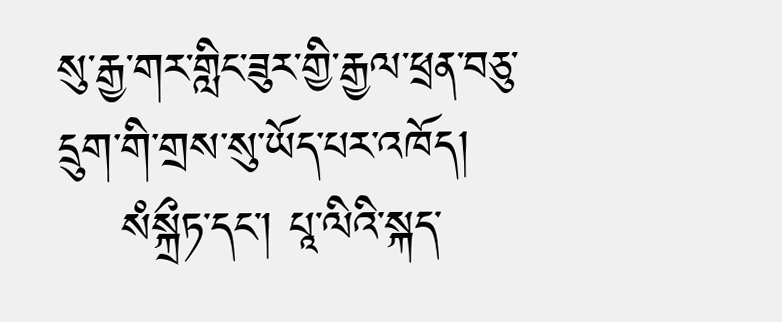སུ་རྒྱ་གར་གླིང་ཟུར་གྱི་རྒྱལ་ཕྲན་བཅུ་དྲུག་གི་གྲས་སུ་ཡོད་པར་འཁོད།
    སཾསྐྲྀཏ་དང་། པཱ་ལིའི་སྐད་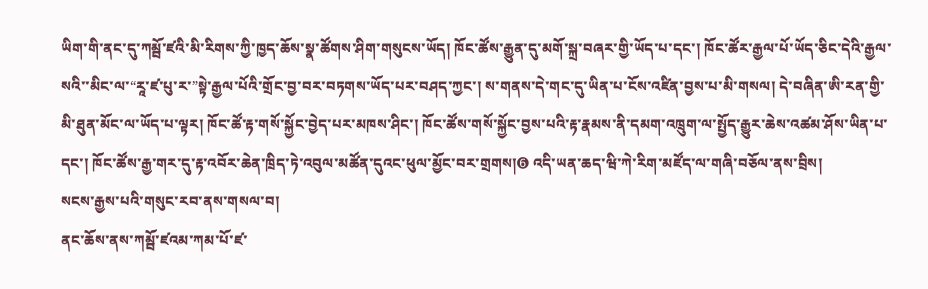ཡིག་གི་ནང་དུ་ཀམྦོ་ཛའི་མི་རིགས་ཀྱི་ཁྱད་ཆོས་སྣ་ཚོགས་ཤིག་གསུངས་ཡོད། ཁོང་ཚོས་རྒྱུན་དུ་མགོ་སྐྲ་བཞར་གྱི་ཡོད་པ་དང་། ཁོང་ཚོར་རྒྱལ་པོ་ཡོད་ཅིང་དེའི་རྒྱལ་སའི་་མིང་ལ་“རཱ་ཛ་པུ་ར་”སྟེ་རྒྱལ་པོའི་གྲོང་བྱ་བར་བཏགས་ཡོད་པར་བཤད་ཀྱང་། ས་གནས་དེ་གང་དུ་ཡིན་པ་ངོས་འཛིན་བྱས་པ་མི་གསལ། དེ་བཞིན་ཨི་རན་གྱི་མི་ཐུན་མོང་ལ་ཡོད་པ་ལྟར། ཁོང་ཚོ་རྟ་གསོ་སྐྱོང་བྱེད་པར་མཁས་ཤིང་། ཁོང་ཚོས་གསོ་སྐྱོང་བྱས་པའི་རྟ་རྣམས་ནི་དམག་འཁྲུག་ལ་སྤྱོད་རྒྱུར་ཆེས་འཚམ་ཤོས་ཡིན་པ་དང་། ཁོང་ཚོས་རྒྱ་གར་དུ་རྟ་འབོར་ཆེན་ཁྲིད་ཏེ་འབུལ་མཚོན་དུའང་ཕུལ་མྱོང་བར་གྲགས།➏ འདི་ཡན་ཆད་ཝི་ཀེ་རིག་མཛོད་ལ་གཞི་བཅོལ་ནས་བྲིས།
སངས་རྒྱས་པའི་གསུང་རབ་ནས་གསལ་བ།
ནང་ཆོས་ནས་ཀམྦོ་ཛའམ་ཀམ་པོ་ཛ་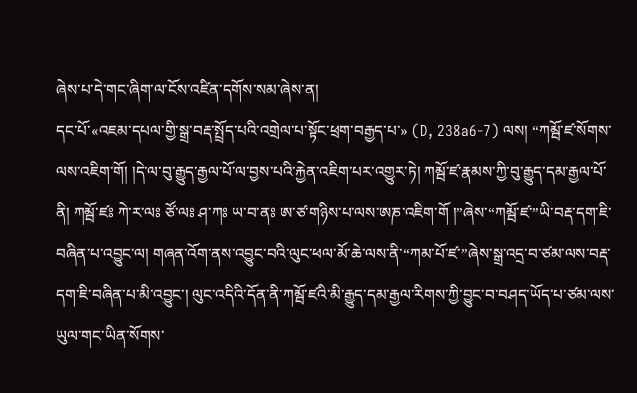ཞེས་པ་དེ་གང་ཞིག་ལ་ངོས་འཛིན་དགོས་སམ་ཞེས་ན།
དང་པོ་«འཇམ་དཔལ་གྱི་སྒྲ་བརྡ་སྤྲོད་པའི་འགྲེལ་པ་སྟོང་ཕྲག་བརྒྱད་པ་» (D, 238a6-7) ལས། “ཀམྦོ་ཛ་སོགས་ལས་འཇིག་གོ། །དེ་ལ་བུ་རྒྱུད་རྒྱལ་པོ་ལ་བྱས་པའི་རྐྱེན་འཇིག་པར་འགྱུར་ཏེ། ཀམྦོ་ཛ་རྣམས་ཀྱི་བུ་རྒྱུད་དམ་རྒྱལ་པོ་ནི། ཀམྦོ་ཛཿ ཀེ་ར་ལཿ ཙོ་ལཿ ཤ་ཀཿ ཡ་བ་ནཿ ཨ་ཙ་གཉིས་པ་ལས་ཨཎ་འཇིག་གོ །”ཞེས་“ཀམྦོ་ཛ་”ཡི་བརྡ་དག་ཇི་བཞིན་པ་འབྱུང་ལ། གཞན་འོག་ནས་འབྱུང་བའི་ལུང་ཕལ་མོ་ཆེ་ལས་ནི་“ཀམ་པོ་ཛ་”ཞེས་སྒྲ་འདྲ་བ་ཙམ་ལས་བརྡ་དག་ཇི་བཞིན་པ་མི་འབྱུང་། ལུང་འདིའི་དོན་ནི་ཀམྦོ་ཛའི་མི་རྒྱུད་དམ་རྒྱལ་རིགས་ཀྱི་བྱུང་བ་བཤད་ཡོད་པ་ཙམ་ལས་ཡུལ་གང་ཡིན་སོགས་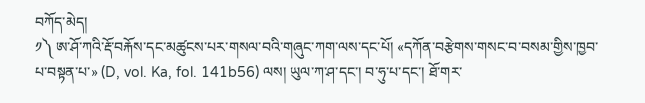བཀོད་མེད།
༡༽ ཨ་ཤོ་ཀའི་རྡོ་བརྐོས་དང་མཚུངས་པར་གསལ་བའི་གཞུང་ཀག་ལས་དང་པོ། «དཀོན་བརྩེགས་གསང་བ་བསམ་གྱིས་ཁྱབ་པ་བསྟན་པ་» (D, vol. Ka, fol. 141b56) ལས། ཡུལ་ཀ་ཤ་དང་། བ་ཧུ་པ་དང་། ཐོ་གར་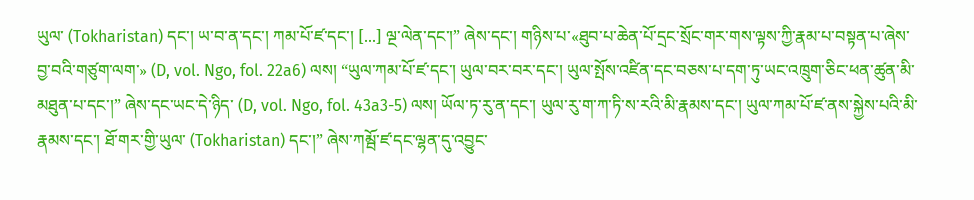ཡུལ་ (Tokharistan) དང་། ཡ་བ་ན་དང་། ཀམ་པོ་ཛ་དང་། [...] ལྔ་ལེན་དང་།” ཞེས་དང་། གཉིས་པ་«ཐུབ་པ་ཆེན་པོ་དྲང་སྲོང་གར་གས་ལྟས་ཀྱི་རྣམ་པ་བསྟན་པ་ཞེས་བྱ་བའི་གཙུག་ལག་» (D, vol. Ngo, fol. 22a6) ལས། “ཡུལ་ཀམ་པོ་ཛ་དང་། ཡུལ་བར་བར་དང་། ཡུལ་སྤོས་འཛིན་དང་བཅས་པ་དག་ཏུ་ཡང་འཁྲུག་ཅིང་ཕན་ཚུན་མི་མཐུན་པ་དང་།” ཞེས་དང་ཡང་དེ་ཉིད་ (D, vol. Ngo, fol. 43a3-5) ལས། ཡོལ་ཏ་རུ་ན་དང་། ཡུལ་རུ་ག་ཀ་ཏི་ས་རའི་མི་རྣམས་དང་། ཡུལ་ཀམ་པོ་ཛ་ནས་སྐྱེས་པའི་མི་རྣམས་དང་། ཐོ་གར་གྱི་ཡུལ་ (Tokharistan) དང་།” ཞེས་ཀམྦོ་ཛ་དང་ལྷན་དུ་འབྱུང་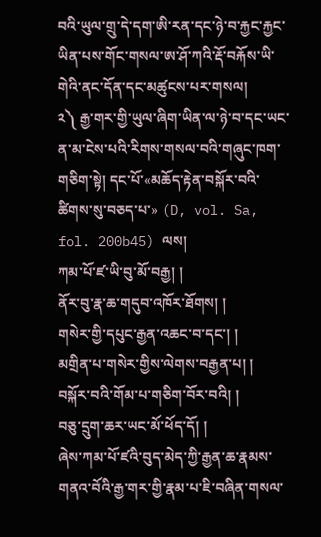བའི་ཡུལ་གྲུ་དེ་དག་ཨི་རན་དང་ཉེ་བ་རྐྱང་རྐྱང་ཡིན་པས་གོང་གསལ་ཨ་ཤོ་ཀའི་རྡོ་བརྐོས་ཡི་གེའི་ནང་དོན་དང་མཚུངས་པར་གསལ།
༢༽ རྒྱ་གར་གྱི་ཡུལ་ཞིག་ཡིན་ལ་ཉེ་བ་དང་ཡང་ན་མ་ངེས་པའི་རིགས་གསལ་བའི་གཞུང་ཁག་གཅིག་སྟེ། དང་པོ་«མཆོད་རྟེན་བསྐོར་བའི་ཚིགས་སུ་བཅད་པ་» (D, vol. Sa, fol. 200b45) ལས།
ཀམ་པོ་ཛ་ཡི་བུ་མོ་བརྒྱ། །
ནོར་བུ་རྣ་ཆ་གདུབ་འཁོར་ཐོགས། །
གསེར་གྱི་དཔུང་རྒྱན་འཆང་བ་དང་། །
མགྲིན་པ་གསེར་གྱིས་ལེགས་བརྒྱན་པ། །
བསྐོར་བའི་གོམ་པ་གཅིག་བོར་བའི། །
བཅུ་དྲུག་ཆར་ཡང་མོ་ཕོད་དོ། །
ཞེས་ཀམ་པོ་ཛའི་བུད་མེད་ཀྱི་རྒྱན་ཆ་རྣམས་གནའ་བོའི་རྒྱ་གར་གྱི་རྣམ་པ་ཇི་བཞིན་གསལ་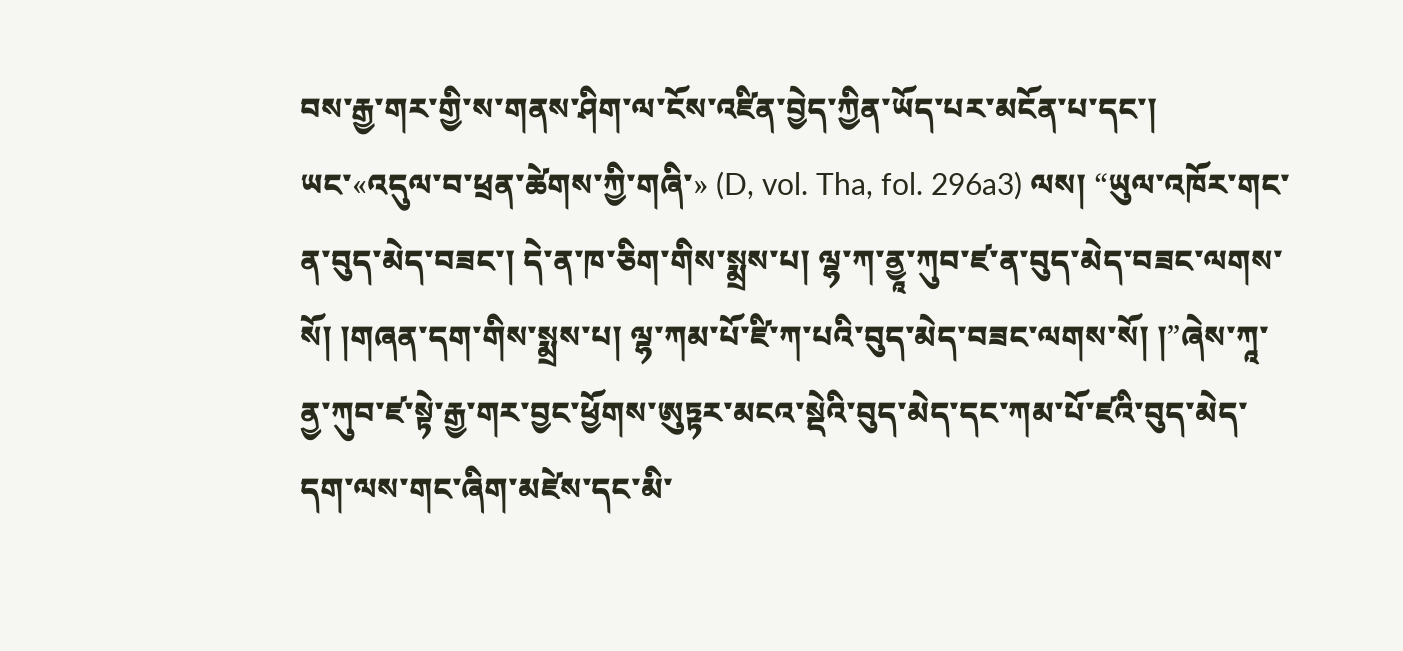བས་རྒྱ་གར་གྱི་ས་གནས་ཤིག་ལ་ངོས་འཛིན་བྱེད་ཀྱིན་ཡོད་པར་མངོན་པ་དང་། ཡང་«འདུལ་བ་ཕྲན་ཚེགས་ཀྱི་གཞི་» (D, vol. Tha, fol. 296a3) ལས། “ཡུལ་འཁོར་གང་ན་བུད་མེད་བཟང་། དེ་ན་ཁ་ཅིག་གིས་སྨྲས་པ། ལྷ་ཀ་ནྱཱ་ཀུབ་ཛ་ན་བུད་མེད་བཟང་ལགས་སོ། །གཞན་དག་གིས་སྨྲས་པ། ལྷ་ཀམ་པོ་ཛི་ཀ་པའི་བུད་མེད་བཟང་ལགས་སོ། །”ཞེས་ཀཱ་ནྱ་ཀུབ་ཛ་སྟེ་རྒྱ་གར་བྱང་ཕྱོགས་ཨུཏྟར་མངའ་སྡེའི་བུད་མེད་དང་ཀམ་པོ་ཛའི་བུད་མེད་དག་ལས་གང་ཞིག་མཛེས་དང་མི་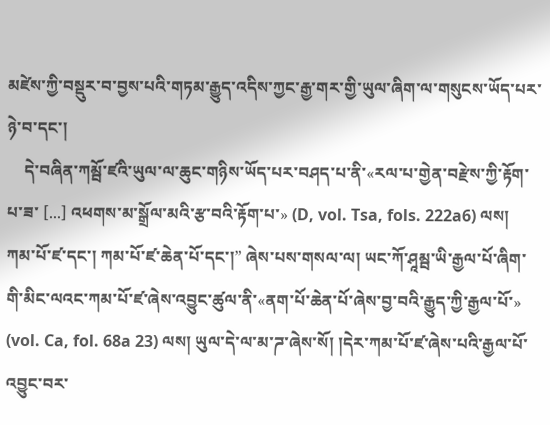མཛེས་ཀྱི་བསྡུར་བ་བྱས་པའི་གཏམ་རྒྱུད་འདིས་ཀྱང་རྒྱ་གར་གྱི་ཡུལ་ཞིག་ལ་གསུངས་ཡོད་པར་ཉེ་བ་དང་།
    དེ་བཞིན་ཀམྦོ་ཛའི་ཡུལ་ལ་ཆུང་གཉིས་ཡོད་པར་བཤད་པ་ནི་«རལ་པ་གྱེན་བརྫེས་ཀྱི་རྟོག་པ་ཟ་ [...] འཕགས་མ་སྒྲོལ་མའི་རྩ་བའི་རྟོག་པ་» (D, vol. Tsa, fols. 222a6) ལས། ཀམ་པོ་ཛ་དང་། ཀམ་པོ་ཛ་ཆེན་པོ་དང་།” ཞེས་པས་གསལ་ལ། ཡང་ཀོ་ཤཱམྦ་ཡི་རྒྱལ་པོ་ཞིག་གི་མིང་ལའང་ཀམ་པོ་ཛ་ཞེས་འབྱུང་ཚུལ་ནི་«ནག་པོ་ཆེན་པོ་ཞེས་བྱ་བའི་རྒྱུད་ཀྱི་རྒྱལ་པོ་» (vol. Ca, fol. 68a 23) ལས། ཡུལ་དེ་ལ་མ་ཌ་ཞེས་སོ། །དེར་ཀམ་པོ་ཛ་ཞེས་པའི་རྒྱལ་པོ་འབྱུང་བར་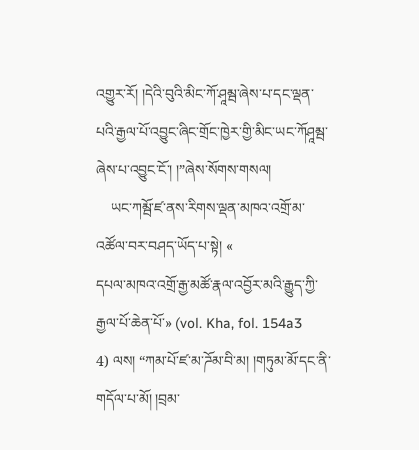འགྱུར་རོ། །དེའི་བུའི་མིང་ཀོ་ཤཱམྦ་ཞེས་པ་དང་ལྡན་པའི་རྒྱལ་པོ་འབྱུང་ཞིང་གྲོང་ཁྱེར་གྱི་མིང་ཡང་ཀོཤཱམྦ་ཞེས་པ་འབྱུང་ངོ་། །”ཞེས་སོགས་གསལ།
    ཡང་ཀམྦོ་ཛ་ནས་རིགས་ལྡན་མཁའ་འགྲོ་མ་འཚོལ་བར་བཤད་ཡོད་པ་སྟེ། «
དཔལ་མཁའ་འགྲོ་རྒྱ་མཚོ་རྣལ་འབྱོར་མའི་རྒྱུད་ཀྱི་རྒྱལ་པོ་ཆེན་པོ་» (vol. Kha, fol. 154a3
4) ལས། “ཀམ་པོ་ཛ་མ་ཌོམ་བི་མ། །གཏུམ་མོ་དང་ནི་གདོལ་པ་མོ། །བྲམ་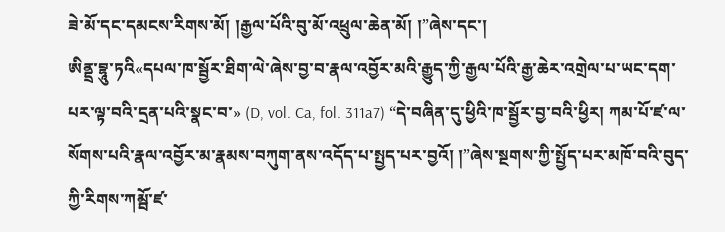ཟེ་མོ་དང་དམངས་རིགས་མོ། །རྒྱལ་པོའི་བུ་མོ་འཕྲུལ་ཆེན་མོ། །”ཞེས་དང་།
ཨིནྡྲ་བྷཱུ་ཏའི«དཔལ་ཁ་སྦྱོར་ཐིག་ལེ་ཞེས་བྱ་བ་རྣལ་འབྱོར་མའི་རྒྱུད་ཀྱི་རྒྱལ་པོའི་རྒྱ་ཆེར་འགྲེལ་པ་ཡང་དག་པར་ལྟ་བའི་དྲན་པའི་སྣང་བ་» (D, vol. Ca, fol. 311a7) “དེ་བཞིན་དུ་ཕྱིའི་ཁ་སྦྱོར་བྱ་བའི་ཕྱིར། ཀམ་པོ་ཛ་ལ་སོགས་པའི་རྣལ་འབྱོར་མ་རྣམས་བཀུག་ནས་འདོད་པ་སྤྱད་པར་བྱའོ། །”ཞེས་སྔགས་ཀྱི་སྤྱོད་པར་མཁོ་བའི་བུད་ཀྱི་རིགས་ཀམྦོ་ཛ་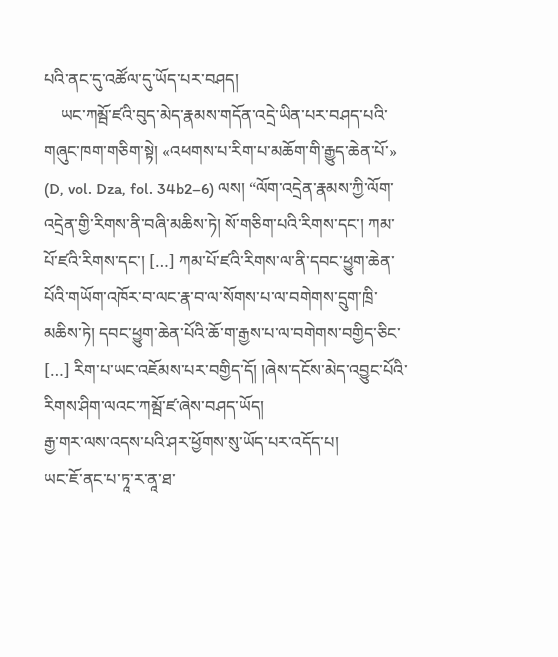པའི་ནང་དུ་འཚོལ་དུ་ཡོད་པར་བཤད།
    ཡང་ཀམྦོ་ཛའི་བུད་མེད་རྣམས་གདོན་འདྲེ་ཡིན་པར་བཤད་པའི་གཞུང་ཁག་གཅིག་སྟེ། «འཕགས་པ་རིག་པ་མཆོག་གི་རྒྱུད་ཆེན་པོ་» (D, vol. Dza, fol. 34b2–6) ལས། “ལོག་འདྲེན་རྣམས་ཀྱི་ལོག་འདྲེན་གྱི་རིགས་ནི་བཞི་མཆིས་ཏེ། སོ་གཅིག་པའི་རིགས་དང་། ཀམ་པོ་ཛའི་རིགས་དང་། […] ཀམ་པོ་ཛའི་རིགས་ལ་ནི་དབང་ཕྱུག་ཆེན་པོའི་གཡོག་འཁོར་བ་ལང་རྣ་བ་ལ་སོགས་པ་ལ་བགེགས་དྲུག་ཁྲི་མཆིས་ཏེ། དབང་ཕྱུག་ཆེན་པོའི་ཆོ་ག་རྒྱས་པ་ལ་བགེགས་བགྱིད་ཅིང་ […] རིག་པ་ཡང་འཇོམས་པར་བགྱིད་དོ། །ཞེས་དངོས་མེད་འབྱུང་པོའི་རིགས་ཤིག་ལའང་ཀམྦོ་ཛ་ཞེས་བཤད་ཡོད།
རྒྱ་གར་ལས་འདས་པའི་ཤར་ཕྱོགས་སུ་ཡོད་པར་འདོད་པ།
ཡང་ཇོ་ནང་པ་ཏཱ་ར་ནཱ་ཐ་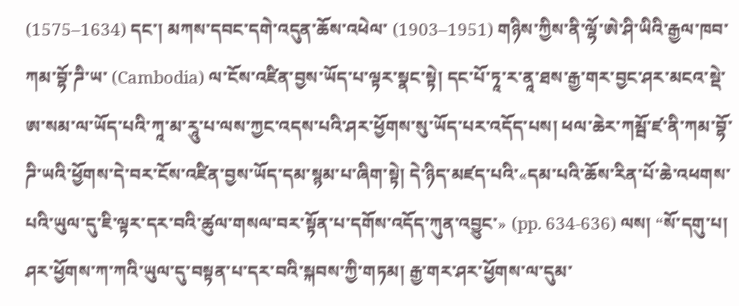(1575–1634) དང་། མཀས་དབང་དགེ་འདུན་ཆོས་འཕེལ་ (1903–1951) གཉིས་ཀྱིས་ནི་ལྷོ་ཨེ་ཤི་ཡིའི་རྒྱལ་ཁབ་ཀམ་བྷོ་ཌི་ཡ་ (Cambodia) ལ་ངོས་འཛིན་བྱས་ཡོད་པ་ལྟར་སྣང་སྟེ། དང་པོ་ཏཱ་ར་ནཱ་ཐས་རྒྱ་གར་བྱང་ཤར་མངའ་སྡེ་ཨ་སམ་ལ་ཡོད་པའི་ཀཱ་མ་རཱུ་པ་ལས་ཀྱང་འདས་པའི་ཤར་ཕྱོགས་སུ་ཡོད་པར་འདོད་པས། ཕལ་ཆེར་ཀམྦོ་ཛ་ནི་ཀམ་བྷོ་ཌི་ཡའི་ཕྱོགས་དེ་བར་ངོས་འཛིན་བྱས་ཡོད་དམ་སྙམ་པ་ཞིག་སྟེ། དེ་ཉིད་མཛད་པའི་«དམ་པའི་ཆོས་རིན་པོ་ཆེ་འཕགས་པའི་ཡུལ་དུ་ཇི་ལྟར་དར་བའི་ཚུལ་གསལ་བར་སྟོན་པ་དགོས་འདོད་ཀུན་འབྱུང་» (pp. 634-636) ལས། “སོ་དགུ་པ། ཤར་ཕྱོགས་ཀ་ཀའི་ཡུལ་དུ་བསྟན་པ་དར་བའི་སྐབས་ཀྱི་གཏམ། རྒྱ་གར་ཤར་ཕྱོགས་ལ་དུམ་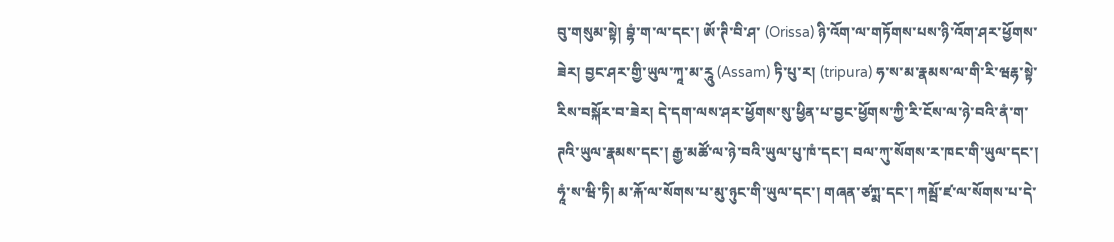བུ་གསུམ་སྟེ། བྷཾ་ག་ལ་དང་། ཨོ་ཊི་བི་ཤ་ (Orissa) ཉི་འོག་ལ་གཏོགས་པས་ཉི་འོག་ཤར་ཕྱོགས་ཟེར། བྱང་ཤར་གྱི་ཡུལ་ཀཱ་མ་རཱུ (Assam) ཏི་པུ་ར། (tripura) ཧ་ས་མ་རྣམས་ལ་གི་རི་ཝརྷ་སྟེ་རིས་བསྐོར་བ་ཟེར། དེ་དག་ལས་ཤར་ཕྱོགས་སུ་ཕྱིན་པ་བྱང་ཕྱོགས་ཀྱི་རི་ངོས་ལ་ཉེ་བའི་ནཾ་ག་ཊའི་ཡུལ་རྣམས་དང་། རྒྱ་མཚོ་ལ་ཉེ་བའི་ཡུལ་པུ་ཁཾ་དང་། བལ་ཀུ་སོགས་ར་ཁང་གི་ཡུལ་དང་། ཧཱཾ་ས་ཝི་ཏི། མ་རྐོ་ལ་སོགས་པ་མུ་ཉུང་གི་ཡུལ་དང་། གཞན་ཙཀྨ་དང་། ཀམྦོ་ཛ་ལ་སོགས་པ་དེ་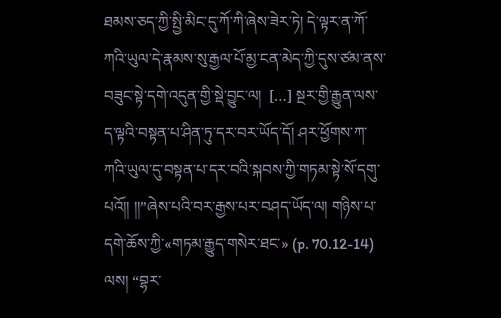ཐམས་ཅད་ཀྱི་སྤྱི་མིང་དུ་ཀོ་ཀི་ཞེས་ཟེར་ཏེ། དེ་ལྟར་ན་ཀོ་ཀའི་ཡུལ་དེ་རྣམས་སུ་རྒྱལ་པོ་མྱ་ངན་མེད་ཀྱི་དུས་ཙམ་ནས་བཟུང་སྟེ་དགེ་འདུན་གྱི་སྡེ་བྱུང་ལ།  […] སྔར་གྱི་རྒྱུན་ལས་ད་ལྟའི་བསྟན་པ་ཤིན་ཏུ་དར་བར་ཡོད་དོ། ཤར་ཕྱོགས་ཀ་ཀའི་ཡུལ་དུ་བསྟན་པ་དར་བའི་སྐབས་ཀྱི་གཏམ་སྟེ་སོ་དགུ་པའོ།། །།”ཞེས་པའི་བར་རྒྱས་པར་བཤད་ཡོད་ལ། གཉིས་པ་དགེ་ཆོས་ཀྱི་«གཏམ་རྒྱུད་གསེར་ཐང་» (p. 70.12-14) ལས། “བྷར་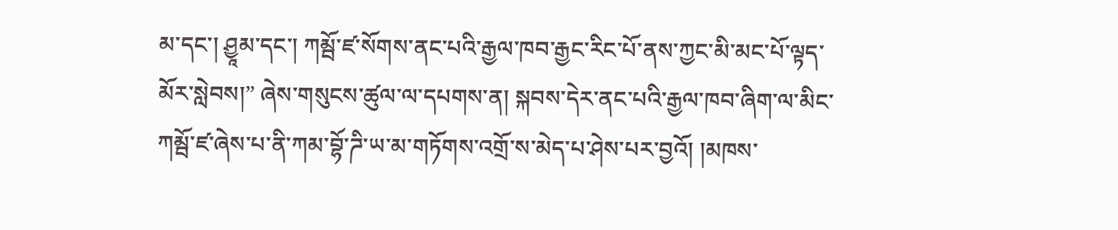མ་དང་། ཤྱཱམ་དང་། ཀམྦོ་ཛ་སོགས་ནང་པའི་རྒྱལ་ཁབ་རྒྱང་རིང་པོ་ནས་ཀྱང་མི་མང་པོ་ལྟད་མོར་སླེབས།” ཞེས་གསུངས་ཚུལ་ལ་དཔགས་ན། སྐབས་དེར་ནང་པའི་རྒྱལ་ཁབ་ཞིག་ལ་མིང་ཀམྦོ་ཛ་ཞེས་པ་ནི་ཀམ་བྷོ་ཌི་ཡ་མ་གཏོགས་འགྲོ་ས་མེད་པ་ཤེས་པར་བྱའོ། །མཁས་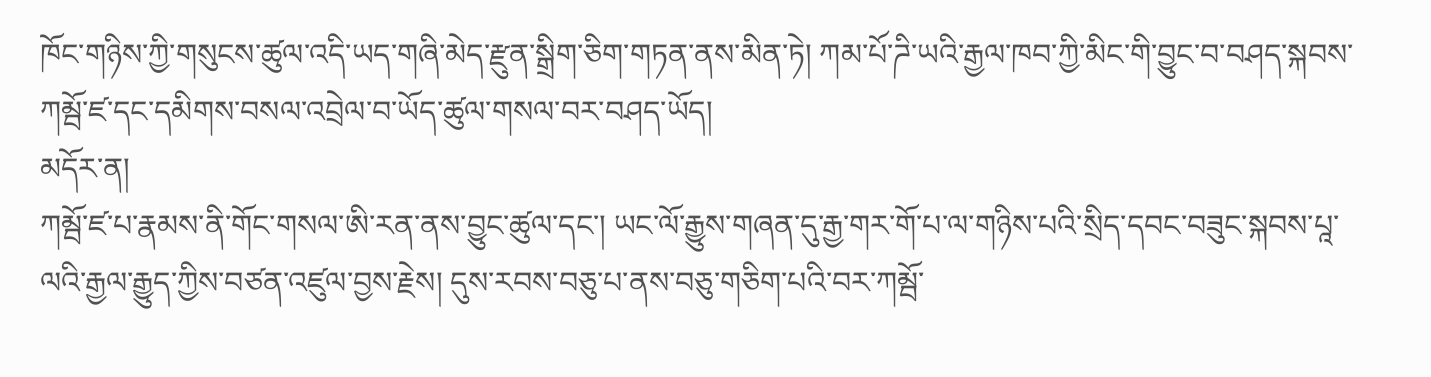ཁོང་གཉིས་ཀྱི་གསུངས་ཚུལ་འདི་ཡད་གཞི་མེད་རྫུན་སྒྲིག་ཅིག་གཏན་ནས་མིན་ཏེ། ཀམ་པོ་ཌི་ཡའི་རྒྱལ་ཁབ་ཀྱི་མིང་གི་བྱུང་བ་བཤད་སྐབས་ཀམྦོ་ཛ་དང་དམིགས་བསལ་འབྲེལ་བ་ཡོད་ཚུལ་གསལ་བར་བཤད་ཡོད།
མདོར་ན།
ཀམྦོ་ཛ་པ་རྣམས་ནི་གོང་གསལ་ཨི་རན་ནས་བྱུང་ཚུལ་དང་། ཡང་ལོ་རྒྱུས་གཞན་དུ་རྒྱ་གར་གོ་པ་ལ་གཉིས་པའི་སྲིད་དབང་བཟུང་སྐབས་པཱ་ལའི་རྒྱལ་རྒྱུད་ཀྱིས་བཙན་འཛུལ་བྱས་རྗེས། དུས་རབས་བཅུ་པ་ནས་བཅུ་གཅིག་པའི་བར་ཀམྦོ་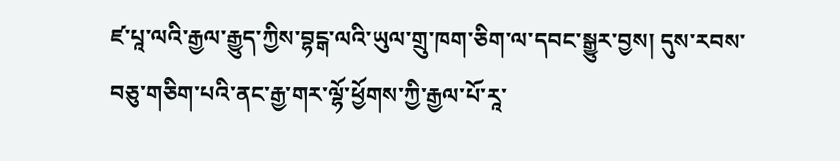ཛ་པཱ་ལའི་རྒྱལ་རྒྱུད་ཀྱིས་བྷངྒ་ལའི་ཡུལ་གྲུ་ཁག་ཅིག་ལ་དབང་སྒྱུར་བྱས། དུས་རབས་བཅུ་གཅིག་པའི་ནང་རྒྱ་གར་ལྷོ་ཕྱོགས་ཀྱི་རྒྱལ་པོ་རཱ་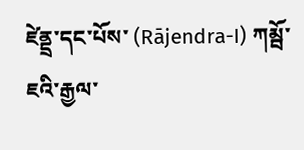ཛེནྡྲ་དང་པོས་ (Rājendra-I) ཀམྦོ་ཇའི་རྒྱལ་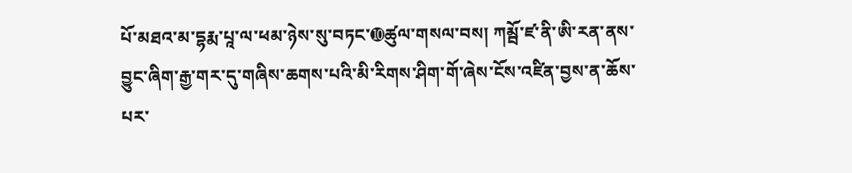པོ་མཐའ་མ་དྷརྨ་པཱ་ལ་ཕམ་ཉེས་སུ་བཏང་➓ཚུལ་གསལ་བས། ཀམྦོ་ཛ་ནི་ཨི་རན་ནས་བྱུང་ཞིག་རྒྱ་གར་དུ་གཞིས་ཆགས་པའི་མི་རིགས་ཤིག་གོ་ཞེས་ངོས་འཛིན་བྱས་ན་ཆོས་པར་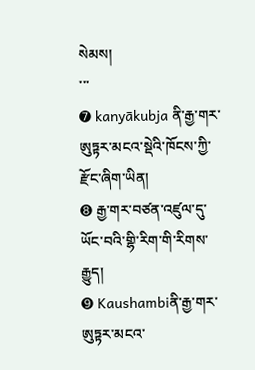སེམས།
་་་
➐ kanyākubja ནི་རྒྱ་གར་ཨུཏྟར་མངའ་སྡེའི་ཁོངས་ཀྱི་རྫོང་ཞིག་ཡིན།
➑ རྒྱ་གར་བཙན་འཛུལ་དུ་ཡོང་བའི་གྷི་རིག་གི་རིགས་རྒྱུད།
➒ Kaushambiནི་རྒྱ་གར་ཨུཏྟར་མངའ་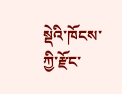སྡེའི་ཁོངས་ཀྱི་རྫོང་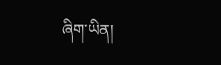ཞིག་ཡིན།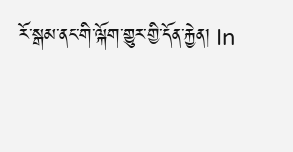རོ་སྒམ་ནང་གི་ལྐོག་གྱུར་གྱི་དོན་རྐྱེན། In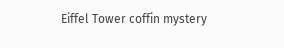Eiffel Tower coffin mystery